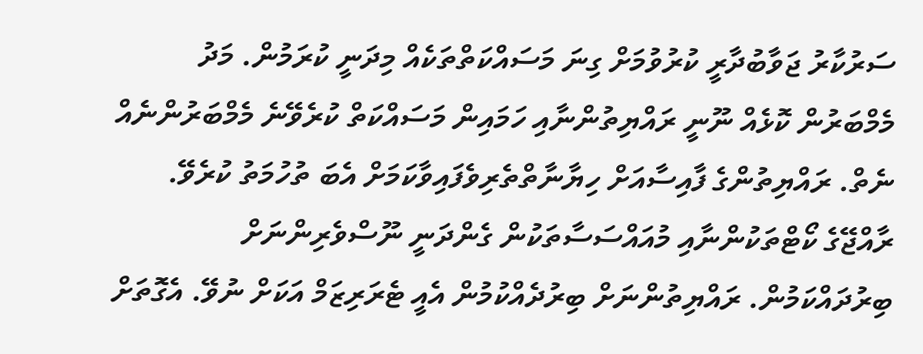ސަރުކާރު ޖަވާބުދާރީ ކުރުވުމަށް ގިނަ މަސައްކަތްތަކެއް މިދަނީ ކުރަމުން. މަދު މެމްބަރުން ކޮޅެއް ނޫނީ ރައްޔިތުންނާއި ހަމައިން މަސައްކަތް ކުރެވޭނެ މެމްބަރުންނެއް ނެތް. ރައްޔިތުންގެ ފާއިސާއަށް ހިޔާނާތްތެރިވެފައިވާކަމަށް އެބަ ތުހުމަތު ކުރެވޭ.
ރާއްޖޭގެ ކޯޓްތަކުންނާއި މުއައްސަސާތަކުން ގެންދަނީ ނޫސްވެރިންނަށް ބިރުދައްކަމުން. ރައްޔިތުންނަށް ބިރުދެއްކުމުން އެއީ ޓެރަރިޒަމް އަކަށް ނުވޭ. އެގޮތަށް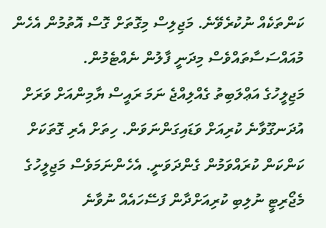ކަންތަކެއް ނުކުރެވޭނެ. މަޖިލިސް މިގޮތަށް ގޮސް އޮތުމުން އެހެން މުއައްސަސާތައްވެސް މިދަނީ ފާލުން ނެއްޓެމުން.
މަޖިލީހުގެ އަޢްލަބިތު ގެއްލިއްޖެ ނަމަ ރައީސް ޔާމިންއަށް ވަރަށް އުދަނގޫވާނެ ކުރިއަށް ވަޑައިގަންނަވަން. ހިތަށް އެރި ގޮތަކަށް ކަންކަން ކުރައްވަމުން ގެންދަވަނީ. އެހެންނަމަވެސް މަޖިލީހުގެ މެޖޯރިޓީ ނުލިބި ކުރިއަށްދާން ފަސޭހައެއް ނުވާނެ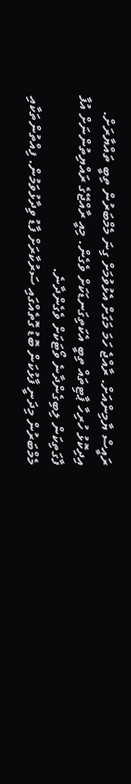ރައީސް ޔާމިންއަށް. ރާއްޖެ ހަމަ މަގަށް އެޅުވުމަށް ގިނަ މެމްބަރުން ތިބީ ތައްޔާރަށް. އިދިކޮޅު ހުރިހާ ޕާޓިތައް ތިބީ އެކަތިގަނޑަކަށް ވެގެން. މިއީ ރާއްޖޭގެ ރައްޔިތުންނަށް އުފާ ފާގަތިކަން ލިބިގެންދާނެ ވޯޓަކަށް ވެގެންދާނެ.
މެމްބަރުން މިދަނީ ފާޅުކަން ބޮޑު ގޮތެއްގައި ސަރުކާރަށް ފާޑު ވިދާޅުވަމުން. ފިއްތުންތަކާއި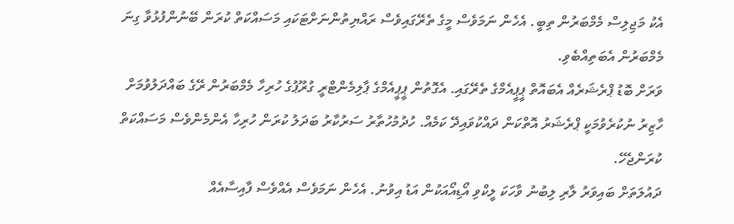އެކު މަޖިލިސް މެމްބަރުން ތިބީ. އެހެން ނަމަވެސް މީގެ ތެރޭގައިވެސް ރައްޔިތުންނަށްޓަކައި މަސައްކަތް ކުރަން ބޭނުންފުޅުވާ ގިނަ މެމްބަރުން އެބަތިއްބެވި.
ވަރަށް ބޮޑު ޕްރެޝަރެއް އެބައޮތް ޕީޕީއެމްގެ ތެރޭގައި. އެގޮތުން ޕީޕީއެމްގެ ޕާލިމެންޓްރީ ގުރޫޕުގެ ހުރިހާ މެމްބަރުން ރޭގެ ބައްދަލުވުމަށް ހާޒިރު ނުކުރެވުމަކީ ޕްރެޝަރު އޮތްކަން ދައްކުވައިދޭ ކަމެއް. ހުދުމުހުތާރު ސަރުކާރު ބަދަލު ކުރަން ހުރިހާ އެންމެންވެސް މަސައްކަތް ކުރަންޖެހޭ.
ދައުލަތަށް ބައިވަރު ލާރި ލިބުނު ވާހަކަ ލީކްވި އޯޑިއޯއަކުން އަޑު އިވުނު. އެހެން ނަމަވެސް އެއްވެސް ފާއިސާއެއް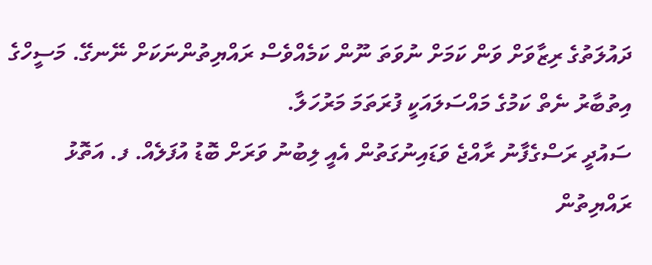ދައުލަތުގެ ރިޒާވަށް ވަން ކަމަށް ނުވަތަ ނޫން ކަމެއްވެސް ރައްޔިތުންނަކަށް ނޭނގޭ. މަސީހްގެ އިތުބާރު ނެތް ކަމުގެ މައްސަލައަކީ ފުރަތަމަ މަރުހަލާ.
ސައުދީ ރަސްގެފާނު ރާއްޖެ ވަޑައިނުގަތުން އެއީ ލިބުނު ވަރަށް ބޮޑު އުފަލެއް. ފ. އަތޮޅު ރައްޔިތުން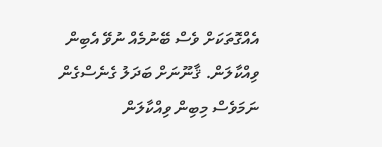އެއްގޮތަކަށް ވެސް ބޭނުމެއް ނުވޭ އެބިން ވިއްކާލަން. ޤާނޫނަށް ބަދަލު ގެނެސްގެން ނަމަވެސް މިބިން ވިއްކާލަން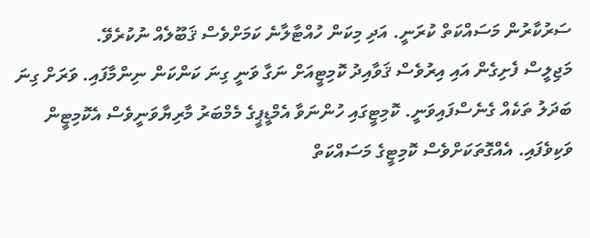ސަރުކާރުން މަސައްކަތް ކުރަނީ. އަދި މިކަން ހުއްޓާލާނެ ކަމަށްވެސް ޤަބޫލެއް ނުކުރެވޭ.
މަޖިލީސް ފެށިގެން އައި އިރުވެސް ޤަވާއިދު ކޮމިޓީއަށް ނަގާ ވަނީ ގިނަ ކަންކަން ނިންމާފައި. ވަރަށް ގިނަ ބަދަލު ތަކެއް ގެނެސްފައިވަނީ. ކޮމިޓީގައި ހުންނަވާ އެމްޑީޕީގެ މެމްބަރު މާރިޔާވަނީވެސް އެކޮމިޓީން ވަކިވެފައި. އެއްގޮތަކަށްވެސް ކޮމިޓީގެ މަސައްކަތް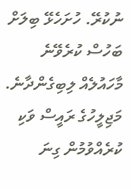ނުކުރޭ. ހުށަހެޅޭ ބިލަށް ބަހުސް ކުރެވޭނެ މާހައުލެއް ލިބިގެންދާނެ. މަޖިލީހުގެ ރައީސް ވަކި ކުރެއްވުމުން ގިނަ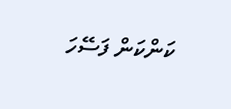ކަންކަން ފަސޭހަ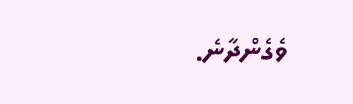ވެގެންދާނެ.